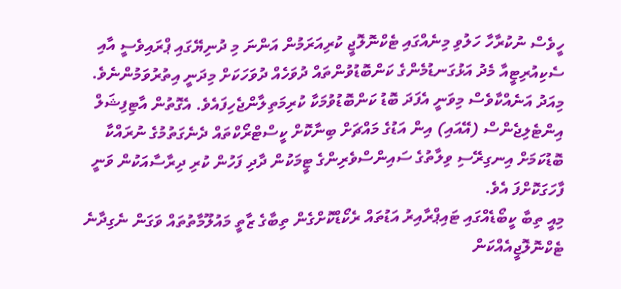ހީވެސް ނުކުރާހާ ހަލުވި މިނެއްގައި ޓެކްނޮލޮޖީ ކުރިއަރަމުން އަންނަ މި ދުނިޔޭގައި ޕްރައިވެސީ އާއި ސެކިއުރިޓީއާ މެދު އަޅުގަނޑުމެންގެ ކަންބޮޑުވުންތައް ދުވަހެއް ދުވަހަކަށް މިދަނީ އިތުރުވަމުންނެވެ. މިއަދު އަނެއްކާވެސް މިވަނީ އެފަދަ ބޮޑު ކަންބޮޑުވުމަކާ ކުރިމަތިލާންޖެހިފައެވެ. އެގޮތުން އާޓިފިޝަލް އިންޓެލިޖެންސް (އޭއައި) އިން އަޑުގެ މައްޗަށް ބިނާކޮށް ކީސްޓްރޯކްތައް ދެނެގަތުމުގެ ނުރައްކާ ބޮޑުކަމަށް އިނގިރޭސި ވިލާތުގެ ސައިންސްވެރިންގެ ޓީމަކުން ދާދި ފަހުން ކުރި ދިރާސާއަކުން ވަނީ ފާހަގަކޮށްފަ އެވެ.
މިއީ ތިބާ ކީބޯޑެއްގައި ޓައިޕްރާއިރު އަޑުތައް ރެކޯޑްކޮށްގެން ތިބާގެ ޒާތީ މައުލޫމާތުތައް ވަގަން ނެގިދާނެ ޓެކްނޮލޮޖީއެއްކަން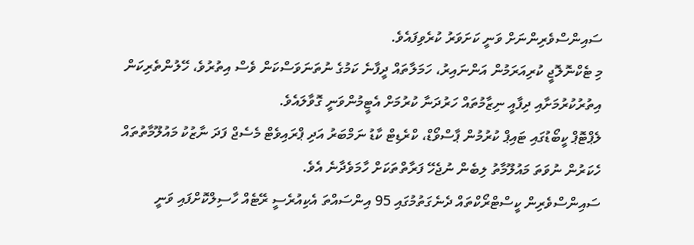ސައިންސްވެރިންނަށް ވަނީ ކަށަވަރު ކުރެވިފައެވެ.
މި ޓެކްނޮލޮޖީ ކުރިއަރަމުން އަންނައިރު، ހަމަލާތައް ދީފާނެ ކަމުގެ ނުތަނަވަސްކަން ވެސް އިތުރުވެ، ހޭލުންތެރިކަން އިތުރުކުރުމަށާއި ދިފާއީ ނިޒާމުތައް ހަރުދަނާ ކުރުމަށް އެޓީމުންވަނީ ގޮވާލައެވެ.
ލެޕްޓޮޕް ކީބޯޑުގައި ޓައިޕް ކުރުމުން ޕާސްވޯޑް، ކްރެޑިޓް ކާޑު ނަމްބަރު އަދި ޕްރައިވެޓް މެސެޖް ފަދަ ނާޒުކު މައުލޫމާތުތައް ހެކަރުން ނުވަތަ މައުލޫމާތު ލިބެން ނުޖެހޭ ފަރާތްތަކަށް ހާމަވެދާނެ އެވެ.
ސައިންސްވެރިން ކީސްޓްރޯކްތައް ދެނެގަތުމުގައި 95 އިންސައްތަ އެކިއުރެސީ ރޭޓެއް ހާސިލްކޮށްފައި ވަނީ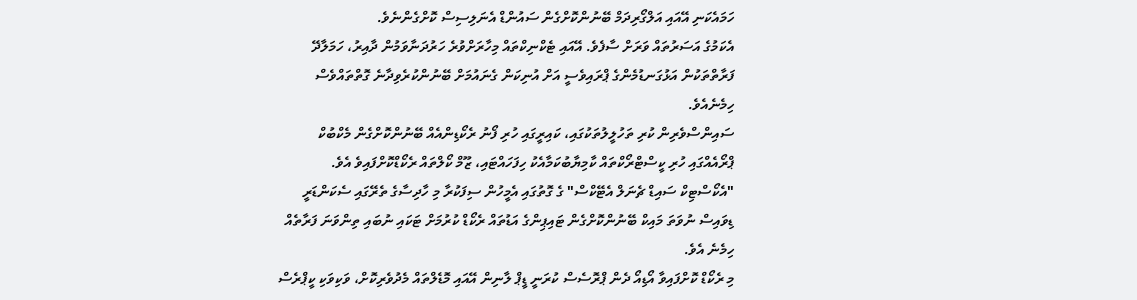ހަމައެކަނި އޭއައި އަލްގޯރިދަމް ބޭނުންކޮށްގެން ސައުންޑް އެނަލިސިސް ކޮށްގެންނެވެ.
އެކަމުގެ އަސަރުތައް ވަރަށް ސާފެވެ. އޭއައި ޓެކްނިކްތައް މިހާރަށްވުރެ ހަރުދަނާވަމުން ދާއިރު، ހަމަލާދޭ ފަރާތްތަކުން އަޅުގަނޑުމެންގެ ޕްރައިވެސީ އަށް އުނިކަން ގެނައުމަށް ބޭނުންކުރެވިދާނެ ގޮތްތައްވެސް ހިމެނެއެވެ.
ސައިންސްވެރިން ކުރި ތަހުލީލުތަކުގައި، ކައިރީގައި ހުރި ފޯނު ރެކޯޑިންއެއް ބޭނުންކޮށްގެން މެކްބުކް ޕްރޯއެއްގައި ހުރި ކީސްޓްރޯކްތައް ކާމިޔާބުކަމާއެކު ހިފަހައްޓައި، ޒޫމް ކޯލްތައް ރެކޯޑްކޮށްފައިވެ އެވެ.
"އެކޯސްޓިކް ސައިޑް ޗެނަލް އެޓޭކްސް" ގެ ގޮތުގައި އެމީހުން ސިފަކުރާ މި ހާދިސާގެ ތެރޭގައި ސެކަންޑަރީ ޑިވައިސް ނުވަތަ މައިކް ބޭނުންކޮށްގެން ޓައިޕިންގެ އަޑުތައް ރެކޯޑް ކުރުމަށް ޓަކައި ނުބައި ތިންވަނަ ފަރާތެއް ހިމެނެ އެވެ.
މި ރެކޯޑް ކޮށްފައިވާ އޯޑިއޯ ދެން ޕްރޮސެސް ކުރަނީ ޑީޕް ލާނިން އޭއައި މޮޑެލްތައް މެދުވެރިކޮށް، ވަކިވަކި ކީޕްރެސް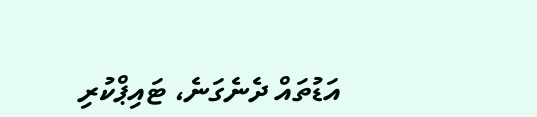އަޑުތައް ދެނެގަނެ، ޓައިޕްކުރި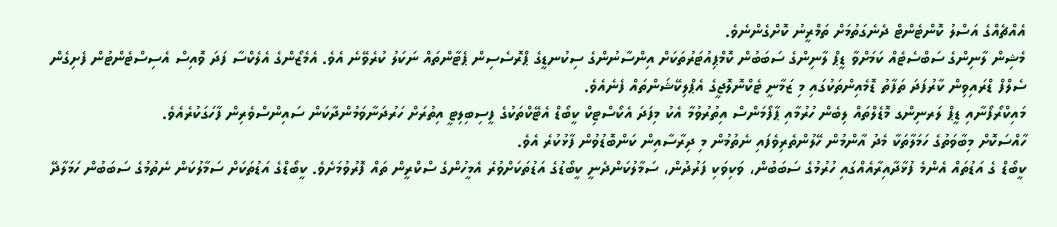އެއްޗެއްގެ އަސްލު ކޮންޓެންޓް ދެނެގަތުމަށް ތަމްރީނު ކޮށްގެންނެވެ.
މެޝިން ލާނިންގެ ސަބްސެޓެއް ކަމަށްވާ ޑީޕް ލާނިންގެ ސަބަބުން ކޮމްޕިއުޓަރުތަކަށް އިންސާނުންގެ ސިކުނޑީގެ ޕްރޮސެސިން ޕެޓާންތައް ނަކަލު ކުރެވޭނެ އެވެ. އެމެޒޯންގެ އެލެކްސާ ފަދަ ވޮއިސް އެސިސްޓެންޓުން ފެށިގެން ސެލްފް ޑްރައިވިން ކާރުފަދަ ތަފާތު ޑޮމެއިންތަކުގައި މި ޒަމާނީ ޓެކްނޮލޮޖީގެ އެޕްލިކޭޝަންތައް ފެނެއެވެ.
މައިކްރޯފޯނާއި ޑީޕް ލަރނިންގ މޮޑެލްތައް ލިބެން ހުރުމާއި ޕާފޯމަންސް އިތުރުވުމާ އެކު މިފަދަ އެކޯސްޓިކް ކީބޯޑް އެޓޭކްތަކުގެ ފީސިބިލިޓީ އިތުރަށް ހަރުދަނާވަމުންދާކަން ސައިންސްވެރިން ފާހަގަކުރެއެވެ.
ހާއްސަކޮށް މިބާވަތުގެ ހަމަލާތަކާ މެދު އާންމުން ހޭލުންތެރިވެފައި ނެތުމުން މި ދިރާސާއިން ކަންބޮޑުވުން ފާޅުކުރެ އެވެ.
ކީބޯޑް ގެ އަޑުތައް އެންމެ ފުޅާދާއިރާއެއްގައި ހުރުމުގެ ސަބަބުން، ވަކިވަކި ފަރުދުން، ސަމާލުކަންދެނީ ކީބޯޑުގެ އަޑުތަކަށްވުރެ އެމީހުންގެ ސްކްރީން ތައް ފޮރުވުމަށެވެ. ކީބޯޑްގެ އަޑުތަކަށް ސަމާލުކަން ނެތުމުގެ ސަބަބުން ހަމަލާދޭ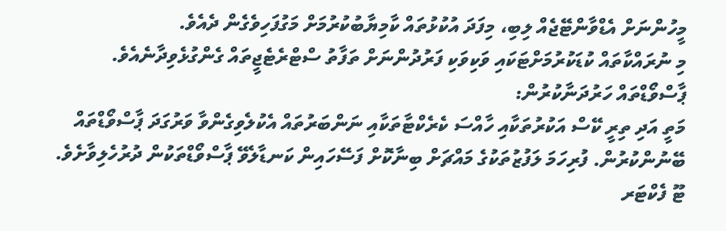މީހުންނަށް އެޑްވާންޓޭޖެއް ލިބި، މިފަދަ އުކުޅުތައް ކާމިޔާބުކުރުމަށް މަގުފަހިވެގެން ދެއެވެ.
މި ނުރައްކާތައް ކުޑަކުރުމަށްޓަކައި ވަކިވަކި ފަރުދުންނަށް ތަފާތު ސްޓްރެޓެޖީތައް ގެންގުޅެވިދާނެއެވެ.
ޕާސްވޯޑްތައް ހަރުދަނާކުރުން:
މަތީ އަދި ތިރީ ކޭސް އަކުރުތަކާއި ހާއްސަ ކެރެކްޓާތަކާއި ނަންބަރުތައް އެކުލެވިގެންވާ ވަރުގަދަ ޕާސްވޯޑްތައް ބޭނުންކުރުން. ފުރިހަމަ ލަފުޒުތަކުގެ މައްޗަށް ބިނާކޮށް ފަސޭހައިން ކަނޑާލެވޭ ޕާސްވޯޑްތަކުން ދުރުހެލިވާށެވެ.
ޓޫ ފެކްޓަރ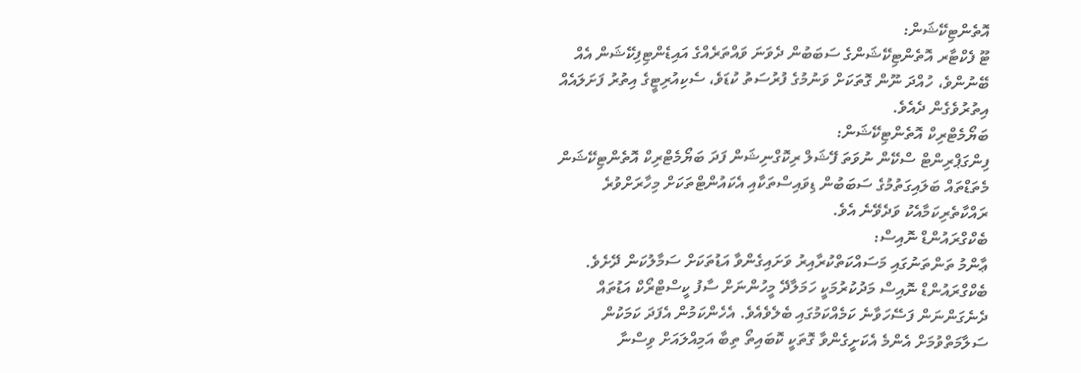އޮތެންޓިކޭޝަން:
ޓޫ ފެކްޓާރ އޮތެންޓިކޭޝަންގެ ސަބަބުން ދެވަނަ ވައްތަރެއްގެ އައިޑެންޓިފިކޭޝަން އެއް ބޭނުންވެ، ހުއްދަ ނޫން ގޮތަކަށް ވަނުމުގެ ފުރުސަތު ކުޑަވެ، ސެކިއުރިޓީގެ އިތުރު ފަށަލައެއް އިތުރުވެގެން ދެއެވެ.
ބަޔޯމެޓްރިކް އޮތެންޓިކޭޝަން:
ފިންގަޕްރިންޓް ސްކޭން ނުވަތަ ފޭޝަލް ރިކޮގްނިޝަން ފަދަ ބަޔޯމެޓްރިކް އޮތެންޓިކޭޝަން މެތަޑްތައް ބަލައިގަތުމުގެ ސަބަބުން ޑިވައިސްތަކާއި އެކައުންޓްތަކަށް މިހާރަށްވުރެ ރައްކާތެރިކަމާއެކު ވަދެވޭނެ އެވެ.
ބެކްގްރައުންޑް ނޮއިސް:
ޢާންމު ތަންތަނުގައި މަސައްކަތްކުރާއިރު ވަށައިގެންވާ އަޑުތަކަށް ސަމާލުކަން ދޭށެވެ. ބެކްގްރައުންޑް ނޮއިސް މަދުކުރުމަކީ ހަމަލާދޭ މީހުންނަށް ސާފު ކީސްޓްރޯކް އަޑުތައް ދެނެގަންނަން ފަސޭހަވާނެ ކަމެއްކަމުގައި ބެލެވެއެވެ. އެހެންކަމުން އެފަދަ ކަމަކުން ސަލާމަތްވުމަށް އެންމެ އެކަށީގެންވާ ގޮތަކީ ކޮބައިތޯ ތިބާ އަމިއްލައަށް ވިސްނާ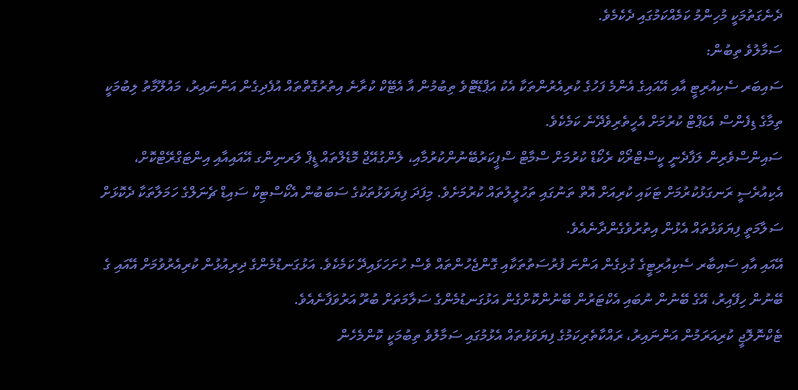ދެނެގަތުމަކީ މުހިންމު ކަމެއްކަމުގައި ދެކެމެވެ.
ސަމާލުވެ ތިބުން:
ސައިބަރ ސެކިއުރިޓީ އާއި އޭއައިގެ އެންމެ ފަހުގެ ކުރިއެރުންތަކާ އެކު އަޕްޑޭޓްވެ ތިބުމުން އާ އެޓޭކް ކުރާނެ އިތުރުގޮތްތައް އުފެދިގެން އަންނައިރު، މައުލޫމާތު ލިބުމަކީ ތިމާގެ ޑިފެންސް އެޑަޕްޓް ކުރުމަށް އެހީތެރިވެދޭނެ ކަމެކެވެ.
ސައިންސްވެރިން ލަފާދެނީ ކީސްޓްރޯކް ރެކޯޑް ކުރުމަށް ސްމާޓް ސްޕީކަރުބޭނުންކުރުމާއި، ލެންގުއޭޖް މޮޑެލްތައް ޑީޕް ލަރނިންގ އޭއައިއާއި އިންޓަގްރޭޓްކޮށް، އެކިއުރެސީ ރަނގަޅުކުރުމަށް ޓަކައި ކުރިއަށް އޮތް ތަނުގައި ތަހުލީލުތައް ކުރުމަށެވެ. މިފަދަ ފިޔަވަޅުތަކުގެ ސަބަބުން އެކޯސްޓިކް ސައިޑް ޗެނަލްގެ ހަމަލާތަކާ ދެކޮޅަށް ސަލާމަތީ ފިޔަވަޅުތައް އެޅުން އިތުރުވެގެންދާނެއެވެ.
އޭއައި އާއި ސައިބާރ ސެކިއުރިޓީގެ ގުޅިގެން އަންނަ ފުރުސަތުތަކާއި ގޮންޖެހުންތައް ވެސް ހުށަހަޅައިދޭ ކަމެކެވެ. އަޅުގަނޑުމެންގެ ދިރިއުޅުން ކުރިއެރުވުމަށް އޭއައި ގެ ބޭނުން ހިފޭއިރު، އޭގެ ބޭނުން ނުބައި އެކްޓަރުން ބޭނުންކޮށްގެން އަޅުގަނޑުމެންގެ ސަލާމަތަށް ބުރޫ އަރުވަފާނެއެވެ.
ޓެކްނޮލޮޖީ ކުރިއަރަމުން އަންނައިރު، ރައްކާތެރިކަމުގެ ފިޔަވަޅުތައް އެޅުމުގައި ސަމާލުވެ ތިބުމަކީ ކޮންމެހެން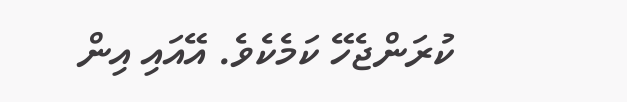ކުރަންޖެހޭ ކަމެކެވެ. އޭއައި އިން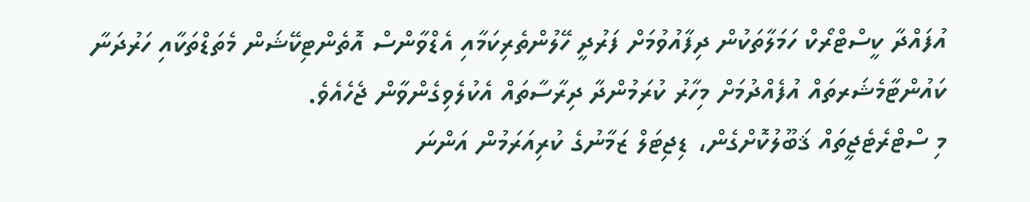އުފައްދާ ކީސްޓްރޯކް ހަމަލާތަކުން ދިފާއުވުމަށް ފަރުދީ ހޭލުންތެރިކަމާއި އެޑްވާންސް އޮތެންޓިކޭޝަން މެތަޑްތަކާއި ހަރުދަނާ ކައުންޓާމެޝަރތައް އުފެއްދުމަށް މިހާރު ކުރަމުންދާ ދިރާސާތައް އެކުލެވިގެންވާން ޖެހެއެވެ.
މި ސްޓްރެޓެޖީތައް ޤަބޫލުކޮށްގެން، ޑިޖިޓަލް ޒަމާނުގެ ކުރިއަރަމުން އަންނަ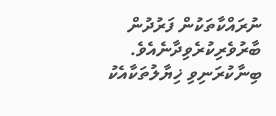ނުރައްކާތަކުން ފަރުދުން ބާރުވެރިކުރެވިދާނެއެވެ.
ބިނާކުރަނިވި ޚިޔާލުތަކާއެކު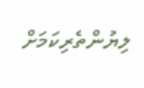ލިޔުންތެރިކަމަށް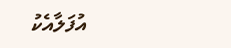އުފަލާއެކު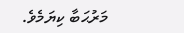މަރުޙަބާ ކިޔަމެވެ.